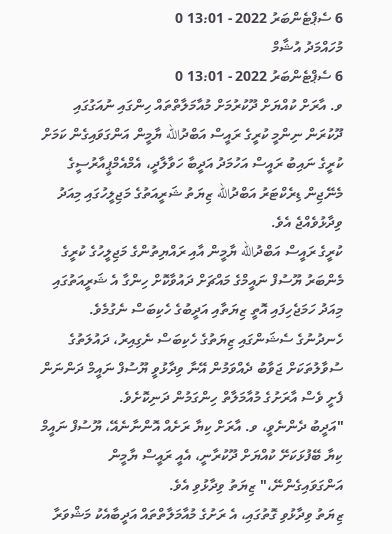6 ސެޕްޓެންބަރު 2022 - 13:01 0
މުހައްމަދު އުޝާމް
6 ސެޕްޓެންބަރު 2022 - 13:01 0
ވ. އާރަށް ކުއްޔަށް ދޫކުރުމަށް މުއާމަލާތްތައް ހިންގައި ނުއަގުގައި ދޫކުރަން ނިންމީ ކުރީގެ ރައީސް އަބްދުالله ޔާމީން އަންގަވައިގެން ކަމަށް ކުރީގެ ނައިބު ރައީސް އަހުމަދު އަދީބާ ހަވާލާދީ، އެމްއެމްޕީއާރުސީގެ މެނޭޖިން ޑިރެކްޓަރު އަބްދުالله ޒިޔަތު ޝަރީއަތުގެ މަޖިލީހުގައި މިއަދު ވިދާޅުވެއްޖެ އެވެ.
ކުރީގެ ރައީސް އަބްދުالله ޔާމީން އާއި ރައްޔިތުންގެ މަޖިލީހުގެ ކުރީގެ މެންބަރު ޔޫސުފް ނައީމްގެ މައްޗަށް ދައުވާކޮށް ހިންގާ އެ ޝަރީއަތުގައި މިއަދު ހަމަޖެހިފައި އޮތީ ޒިޔަތާއި އަދީބުގެ ހެކިބަސް ނެގުމެވެ.
ހެނދުނުގެ ސެޝަންގައި ޒިޔަތުގެ ހެކިބަސް ނެގިއިރު، ދައުލަތުގެ ސުވާލުތަކަށް ޖަވާބު ދެއްވަމުން އޭނާ ވިދާޅުވީ ޔޫސުފް ނައީމް ދަންނަން ފެށީ ވެސް އާރަށުގެ މުއާމަލާތް ހިންގަމުން ދަނިކޮށެވެ.
"އަދީބު ދެންނެވީ، ވ. އާރަށް ކިޔާ ރަށެއް އޮންނާނެއޭ، ޔޫސުފް ނައީމް ކިޔާ ބޭފުޅަކަށޭ ކުއްޔަށް ދޫކުރާނީ، އެއީ ރައީސް ޔާމީން އަންގަވައިގެންނޭ،" ޒިޔަތު ވިދާޅުވި އެވެ.
ޒިޔަތު ވިދާޅުވި ގޮތުގައި، އެ ރަށުގެ މުއާމަލާތްތައް އަދީބާއެކު މަޝްވަރާ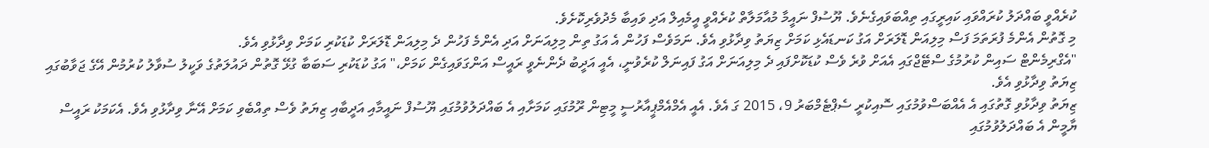ކުރެއްވީ ބައްދަލު ކުރައްވައި ކައިރީގައި ތިއްބަވައިގެނެވެ. ޔޫސުފް ނައީމާ މުއާމަލާތް ކުރެއްވީ އީމެއިލް އަދި ވައިބާ މެދުވެރިކޮށެވެ.
މި ގޮތުން އެންމެ ފުރަތަމަ ފަސް މިލިއަން ޑޮލަރަށް އަގު ކަނޑައެޅި ކަމަށް ޒިޔަތު ވިދާޅުވި އެވެ. ނަމަވެސް ފަހުން އެ އަގު ތިން މިލިއަނަށް އަދި އެންމެ ފަހުން ދެ މިލިއަން ޑޮލަރަށް ކުޑަކުރި ކަމަށް ވިދާޅުވި އެވެ.
"އެގްރިމެންޓް ސައިން ކުރުމުގެ ސްޓޭޖްގައި އެއަށް ވުރެ ވެސް ކުޑަކޮށްފައި ދެ މިލިއަނަށް އަގު ފައިނަލް ކުރެވުނީ، އެއީ އަދީބު ދެންނެވީ ރައީސް އަންގަވައިގެން ކަމަށް،" އަގު ކުޑަކުރި ސަބަބާ ގުޅޭ ގޮތުން ދައުލަތުގެ ވަކީލު ސުވާލު ކުރުމުން އޭގެ ޖަވާބުގައި ޒިޔަތު ވިދާޅުވި އެވެ.
ޒިޔަތު ވިދާޅުވި ގޮތުގައި އެ އެއްބަސްވުމުގައި ސޮއިކުރީ ސެޕްޓެމްބަރު 9، 2015 ގަ އެވެ. އެއީ އެމްއެމްޕީއާރުސީ މީޓިން ރޫމުގައި ކަމަށާއި އެ ބައްދަލުވުމުގައި ޔޫސުފް ނައީމާއި އަދީބާއި ޒިޔަތު ވެސް ތިއްބެވި ކަމަށް އޭނާ ވިދާޅުވި އެވެ. އެކަމަކު ރައީސް ޔާމީން އެ ބައްދަލުވުމުގައި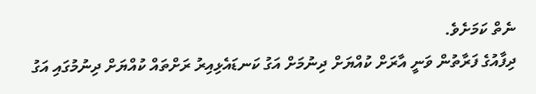ނެތް ކަމަށެވެ.
ދިފާއުގެ ފަރާތުން ވަނީ އާރަށް ކުއްޔަށް ދިނުމަށް އަގު ކަނޑައެޅިއިރު ރަށްތައް ކުއްޔަށް ދިނުމުގައި އަގު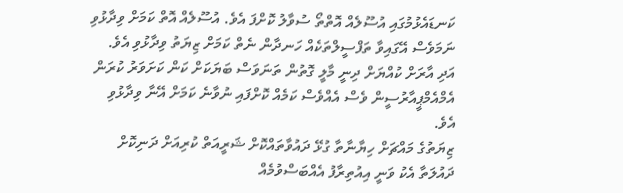ކަނޑައެޅުމުގައި އުސޫލެއް އޮތްތޯ ސުވާލު ކޮށްފަ އެވެ. އުސޫލެއް އޮތް ކަމަށް ވިދާޅުވި ނަމަވެސް އޭގައިވާ ތަފްސީލްތަކެއް ހަނދާން ނެތް ކަމަށް ޒިޔަތު ވިދާޅުވި އެވެ.
އަދި އާރަށް ކުއްޔަށް ދިނީ މާލީ ގޮތުން ތަނަވަސް ބަޔަކަށް ކަން ކަށަވަރު ކުރަން އެމްއެމްޕީއާރުސީން ވެސް އެއްވެސް ކަމެއް ކޮށްފައި ނުވާނެ ކަމަށް އޭނާ ވިދާޅުވި އެވެ.
ޒިޔަތުގެ މައްޗަށް ހިޔާނާތާ ގުޅޭ ދައުވާތައްކޮށް ޝަރީއަތް ކުރިއަށް ދަނިކޮށް ދައުލަތާ އެކު ވަނީ އިއުތިރާފު އެއްބަސްވުމެއް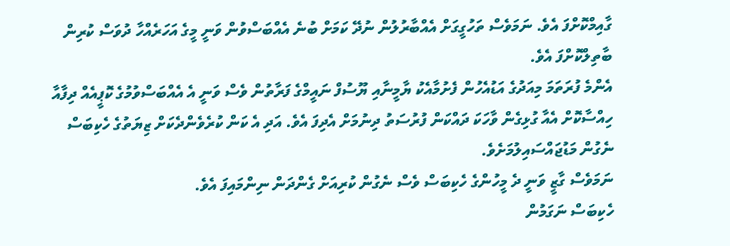ގާއިމްކޮށްފަ އެވެ. ނަމަވެސް ތަހުގީގަށް އެއްބާރުލުން ނުދޭ ކަމަށް ބުނެ އެއްބަސްވުން ވަނީ މީގެ އަހަރެއްހާ ދުވަސް ކުރިން ބާތިލްކޮށްފަ އެވެ.
އެންމެ ފުރަތަމަ މިއަދުގެ އަޑުއެހުން ފެށުމާއެކު ޔާމީނާއި ޔޫސުފް ނައީމްގެ ފަރާތުން ވެސް ވަނީ އެ އެއްބަސްވުމުގެ ކޮޕީއެއް ދިފާއާ ހިއްސާކޮށް އެއާ ގުޅިގެން ވާހަކަ ދައްކަން ފުރުސަތު ދިނުމަށް އެދިފަ އެވެ. އަދި އެ ކަން ކުރެވެންދެކަށް ޒިޔަތުގެ ހެކިބަސް ނެގުން މަޑުޖައްސައިލުމަށެވެ.
ނަމަވެސް ގާޒީ ވަނީ ދެ މީހުންގެ ހެކިބަސް ވެސް ނެގުން ކުރިއަށް ގެންދަން ނިންމައިފަ އެވެ.
ހެކިބަސް ނަގަމުން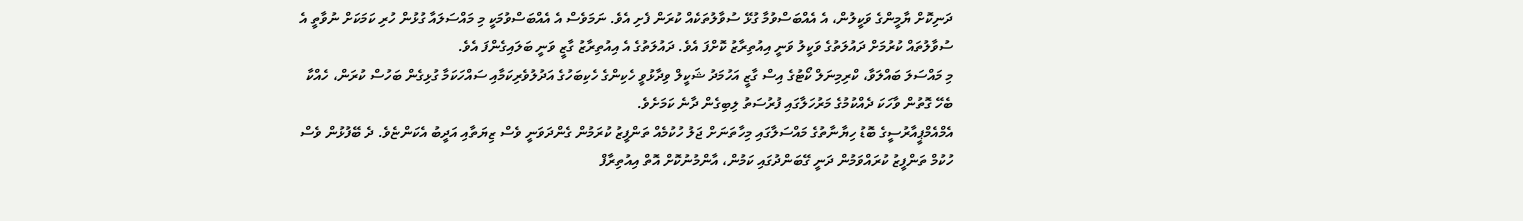ދަނިކޮށް ޔާމީންގެ ވަކީލުން، އެ އެއްބަސްވުމާ ގުޅޭ ސުވާލުތަކެއް ކުރަން ފެށި އެވެ. ނަމަވެސް އެ އެއްބަސްވުމަކީ މި މައްސަލައާ ގުޅުން ހުރި ކަމަކަށް ނުވާތީ އެ ސުވާލުތައް ކުރުމަށް ދައުލަތުގެ ވަކީލު ވަނީ އިއުތިރާޒު ކޮށްފަ އެވެ. ދައުލަތުގެ އެ އިއުތިރާޒު ގާޒީ ވަނީ ބަލައިގެންފަ އެވެ.
މި މައްސަލަ ބައްލަވާ، ކްރިމިނަލް ކޯޓުގެ އިސް ގާޒީ އަހުމަދު ޝަކީލް ވިދާޅުވީ ހެކިންގެ ހެކިބަހުގެ އަދުލުވެރިކަމާއި ސައްހަކަމާ ގުޅިގެން ބަހުސް ކުރަން، ހެއްކާ ބެހޭ ގޮތުން ވާހަކަ ދެއްކުމުގެ މަރުހަލާގައި ފުރުސަތު ލިބިގެން ދާނެ ކަމަށެވެ.
އެމްއެމްޕީއާރުސީގެ ބޮޑު ހިޔާނާތުގެ މައްސަލާގައި މިހާތަނަށް ޖަލު ހުކުމެއް ތަންފީޒު ކުރަމުން ގެންދަވަނީ ވެސް ޒިޔަތާއި އަދީބު އެކަންޏެވެ. ދެ ބޭފުޅުން ވެސް ހުކުމް ތަންފީޒު ކުރައްވަމުން ދަނީ ގޭބަންދުގައި ކަމުން، އާންމުނުކޮށް އޮތް އިއުތިރާފް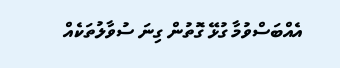އެއްބަސްވުމާ ގުޅޭ ގޮތުން ގިނަ ސުވާލުތަކެއް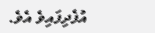އުފެދިފައިވެ އެވެ.